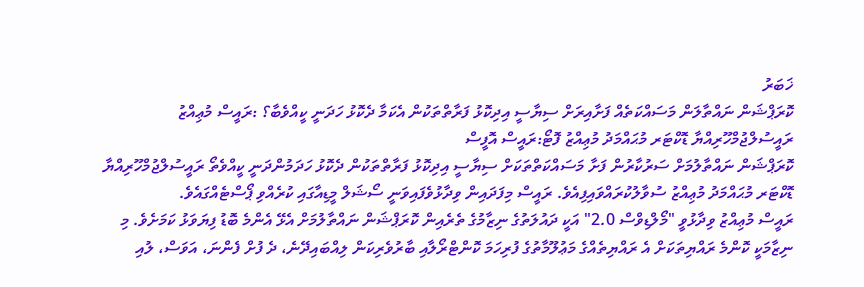ޚަބަރު
ކޮރަޕްޝަން ނައްތާލަން މަސައްކަތެއް ފަށާއިރަށް ސިޔާސީ އިދިކޮޅު ފަރާތްތަކުން އެކަމާ ދެކޮޅު ހަދަނީ ކީއްވެބާ؟ :ރައީސް މުޢިއްޒު
ރައީސުލްޖުމްހޫރިއްޔާ ޑޮކްޓަރ މުޙައްމަދު މުޢިއްޒު ފޮޓޯ:ރައީސް އޮފީސް
ކޮރަޕްޝަން ނައްތާލުމަށް ސަރުކާރުން ފަށާ މަސައްކަތްތަކަށް ސިޔާސީ އިދިކޮޅު ފަރާތްތަކުން ދެކޮޅު ހަދަމުންދަނީ ކީއްވެތޯ ރައީސުލްޖުމްހޫރިއްޔާ ޑޮކްޓަރ މުޙައްމަދު މުޢިއްޒު ސުވާލުކުރައްވައިފިއެވެ. ރައީސް މިފަދައިން ވިދާޅުވެފައިވަނީ ސޯޝަލް މީޑިއާގައި ކުރެއްވި ޕޯސްޓެއްގައެވެ.
ރައީސް މުޢިއްޒު ވިދާޅުވީ "މޯލްޑިވްސް 2.0" އަކީ ދައުލަތުގެ ނިޒާމުގެ ތެރެއިން ކޮރަޕްޝަން ނައްތާލުމަށް އެޅޭ އެންމެ ބޮޑު ފިޔަވަޅު ކަމަށެވެ. މި ނިޒާމަކީ ކޮންމެ ރައްޔިތަކަށް އެ ރައްޔިތެއްގެ މަޢުލޫމާތުގެ ފުރިހަމަ ކޮންޓްރޯލާއި ބާރުވެރިކަން ލިއްބައިދޭނެ، ދެ ފުށް ފެންނަ، އަވަސް، ލުއި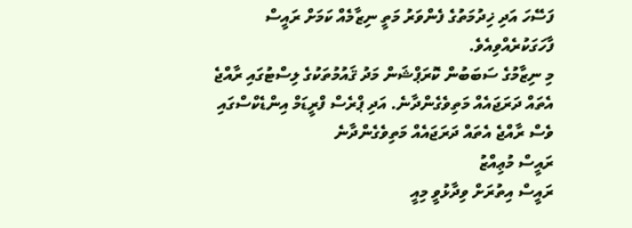ފަސޭހަ އަދި ޚިދުމަތުގެ ފެންވަރު މަތީ ނިޒާމެއް ކަމަށް ރައީސް ފާހަގަކުރެއްވިއެވެ.
މި ނިޒާމުގެ ސަބަބުން ކޮރަޕްޝަން މަދު ޤައުމުތަކުގެ ލިސްޓުގައި ރާއްޖެ އެތައް ދަރަޖައެއް މަތިވެގެންދާނެ. އަދި ޕްރެސް ފްރީޑަމް އިންޑެކްސްގައި ވެސް ރާއްޖެ އެތައް ދަރަޖައެއް މަތިވެގެންދާނެ
ރައީސް މުޢިއްޒު
ރައީސް އިތުރަށް ވިދާޅުވީ މިއީ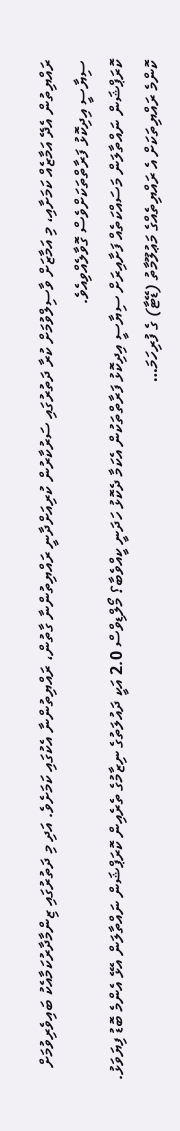ރައްޔިތުން އެދޭ އަމާޒެއް ކަމަށާއި، މި އަމާޒަށް ވާސިލްވުމަށް ކުރާ ދަތުރުގައި ސަރުކާރުން ކުރިއަށްދާނީ ރައްޔިތުންނާ ގާތުން، ރައްޔިތުންނާ އެކުގައި ކަމަށެވެ. އަދި މި ދަތުރުގައި ޒިންމާދާރުކަމާއެކު ބައިވެރިވުމަށް ސިޔާސީ އިދިކޮޅު ފަރާތްތަކަށްވެސް ގޮވާލެއްވިއެވެ.
ކޮރަޕްޝަން ނައްތާލަން މަސައްކަތެއް ފަށާއިރަށް ސިޔާސީ އިދިކޮޅު ފަރާތްތަކުން އެކަމާ ދެކޮޅު ހަދަނީ ކީއްވެބާ؟ މޯލްޑިވްސް 2.0 އަކީ ދައުލަތުގެ ނިޒާމުގެ ތެރެއިން ކޮރަޕްޝަން ނައްތާލަން އެޅޭ އެންމެ ބޮޑު ފިޔަވަޅު. ކޮންމެ ރައްޔިތަކަށް އެ ރައްޔިތެއްގެ މަޢުލޫމާތު (ޑޭޓާ) ގެ ފުރިހަމަ…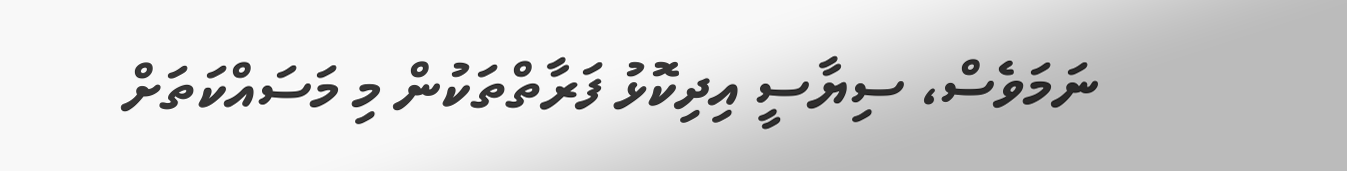ނަމަވެސް، ސިޔާސީ އިދިކޮޅު ފަރާތްތަކުން މި މަސައްކަތަށް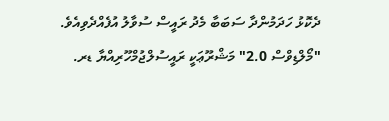ދެކޮޅު ހަދަމުންދާ ސަބަބާ މެދު ރައީސް ސުވާލު އުފެއްދެވިއެވެ.
"މޯލްޑިވްސް 2.0" މަޝްރޫޢަކީ ރައީސުލްޖުމްހޫރިއްޔާ ޑރ.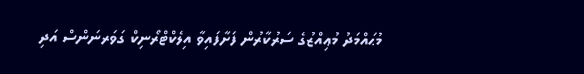މުޙައްމަދު މުޢިއްޒުގެ ސަރުކާރުން ފަށާފައިވާ އިލެކްޓްރޯނިކް ގަވަރނަންސް އަދި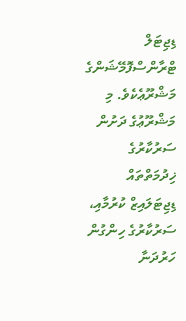ޑިޖިޓަލް ޓްރާންސްފޮމޭޝަންގެ މަޝްރޫޢެކެވެ. މި މަޝްރޫޢުގެ ދަށުން ސަރުކާރުގެ ޚިދުމަތްތައް ޑިޖިޓަލައިޒް ކުރުމާއި، ސަރުކާރުގެ ހިންގުން ހަރުދަނާ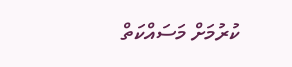ކުރުމަށް މަސައްކަތް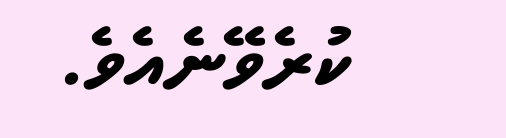ކުރެވޭނެއެވެ.